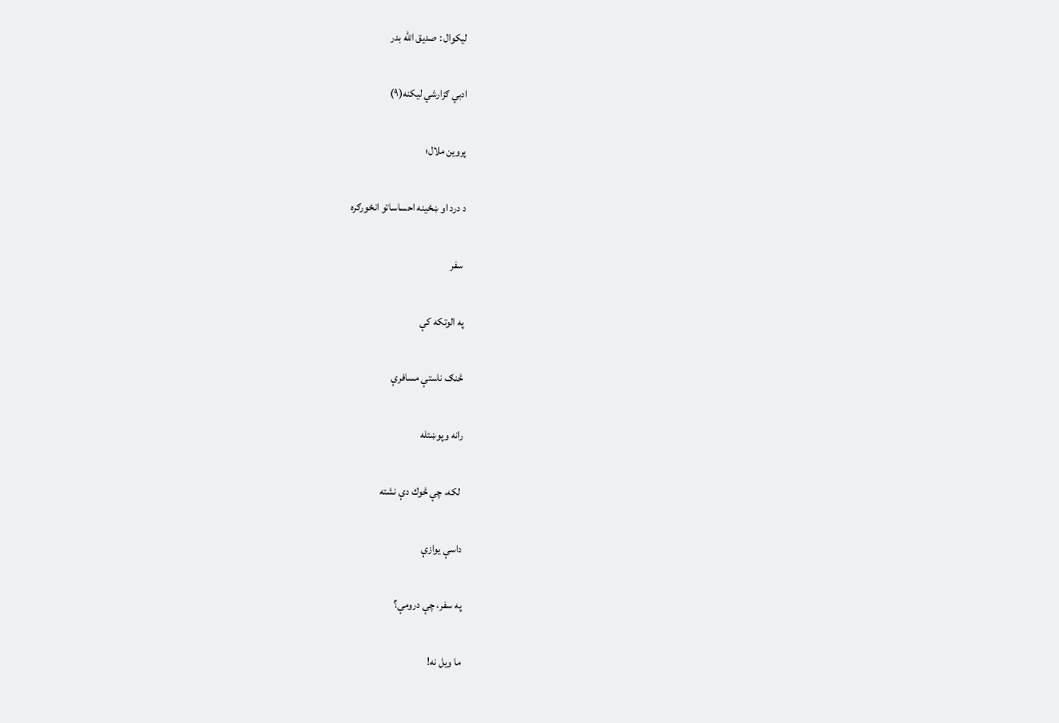لیکوال : صدیق الله بدر

ادبي ګزارشي ليكنه(۹)

پروين ملال؛

د درد او ښځينه احساساتو انځورګره

 سفر

په الوتكه كې

څنګ ناستې مسافرې

رانه وپوښتله

 لكه، چې څوك دې نشته

داسې يوازې

په سفر، چې درومې؟

ما ويل نه!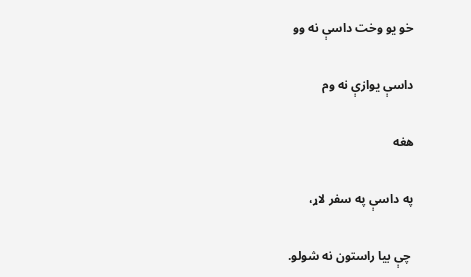خو يو وخت داسې نه وو

داسې يوازې نه وم

هغه

په داسې په سفر لاړ،

 چې بيا راستون نه شولو.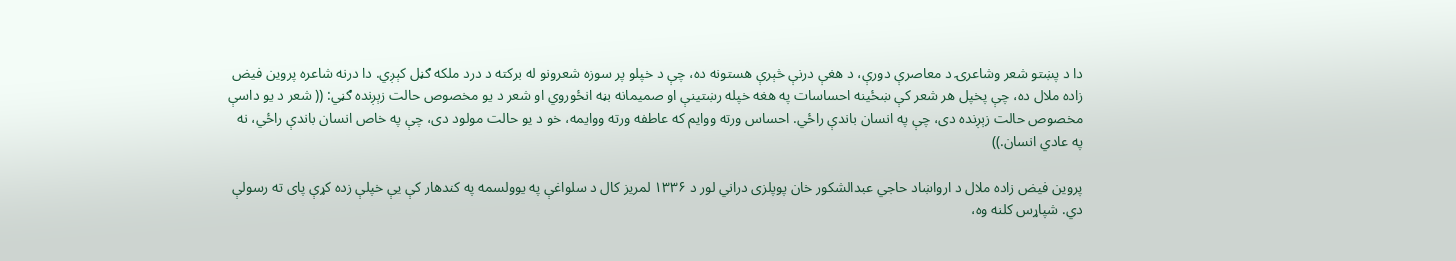دا د پښتو شعر وشاعرۍ د معاصرې دورې، د هغې درنې څېرې هستونه ده، چې د خپلو پر سوزه شعرونو له بركته د درد ملكه ګڼل كېږي. دا درنه شاعره پروين فيض زاده ملال ده، چې پخپل هر شعر كې ښځينه احساسات په هغه خپله رښتينې او صميمانه بڼه انځوروي او شعر د يو مخصوص حالت زېږنده ګڼي: (( شعر د يو داسې مخصوص حالت زېږنده دى، چې په انسان باندې راځي. احساس ورته ووايم كه عاطفه ورته ووايمه، خو د يو حالت مولود دى، چې په خاص انسان باندې راځي، نه په عادي انسان.))

پروين فيض زاده ملال د ارواښاد حاجي عبدالشكور خان پوپلزى دراني لور د ۱۳۳۶ لمريز كال د سلواغې په يوولسمه په كندهار كې يې خپلې زده كړې پاى ته رسولې دي. شپاړس كلنه وه،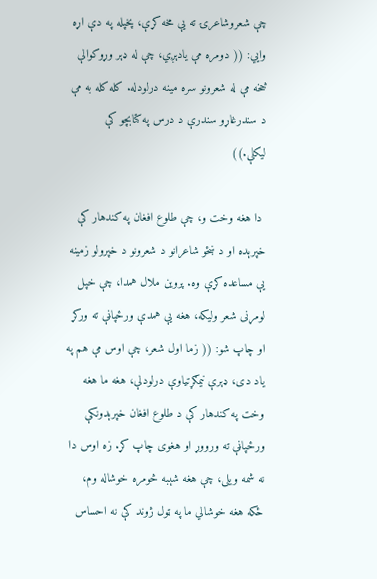چې شعروشاعرۍ ته يې مخه كړې، پخپله په دې اړه وايي: (( دومره مې يادېږي، چې له ډېر وړوكوالې څخه مې له شعرونو سره مينه درلودله. كله كله به مې د سندرغاړو سندرې د درس په كتابچو كې ليكلې.))

 دا هغه وخت و، چې طلوع افغان په كندهار كې خپرېده او د ښځو شاعرانو د شعرونو د خپرولو زمينه يې مساعده كړې وه. پروين ملال همدا، چې خپل لومړنى شعر وليكه، هغه يې همدې ورځپاڼې ته وركړ او چاپ شو: (( زما اول شعر، چې اوس مې هم په ياد دى، ډېرې نيمګړتياوې درلودلې، هغه ما هغه وخت په كندهار كې د طلوع افغان خپرېدونكې ورځپاڼې ته ورووړ او هغوى چاپ كړ. زه اوس دا نه شمه ويلى، چې هغه شېبه څومره خوشاله وم، ځكه هغه خوشالي ما په ټول ژوند كې نه احساس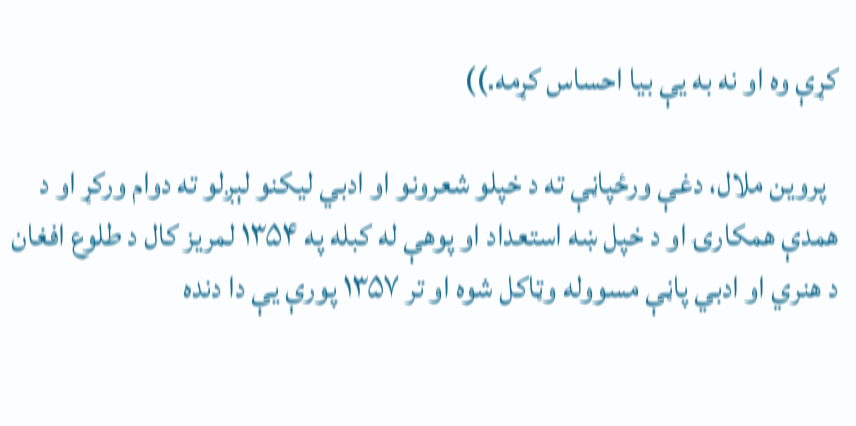كړې وه او نه به يې بيا احساس كړمه.))

  پروين ملال، دغې ورځپاڼې ته د خپلو شعرونو او ادبي ليكنو لېږلو ته دوام وركړ او د همدې همكارۍ او د خپل ښه استعداد او پوهې له كبله په ۱۳۵۴ لمريز كال د طلوع افغان د هنري او ادبي پاڼې مسووله وټاكل شوه او تر ۱۳۵۷ پورې يې دا دنده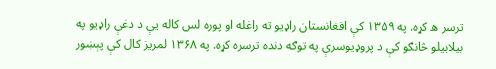ترسر ه كړه. په ۱۳۵۹ كې افغانستان راډيو ته راغله او پوره لس كاله يې د دغې راډيو په بيلابيلو څانګو كې د پروډيوسرې په توګه دنده ترسره كړه. په ۱۳۶۸ لمريز كال كې پېښور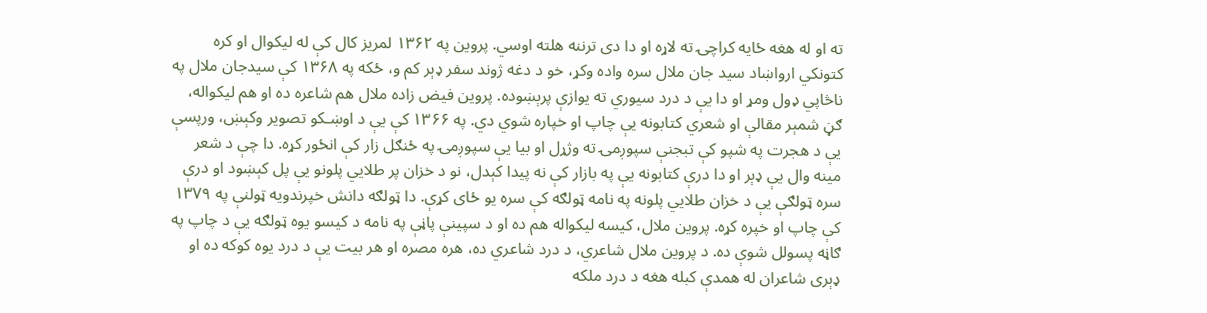ته او له هغه ځايه كراچۍ ته لاړه او دا دى ترننه هلته اوسي. پروين په ۱۳۶۲ لمريز كال كې له ليكوال او كره كتونكي ارواښاد سيد جان ملال سره واده وكړ، خو د دغه ژوند سفر ډېر كم و، ځكه په ۱۳۶۸ كې سيدجان ملال په ناڅاپي ډول ومړ او دا يې د درد سيوري ته يوازې پرېښوده. پروين فيض زاده ملال هم شاعره ده او هم ليكواله، ګڼ شمېر مقالې او شعري كتابونه يې چاپ او خپاره شوي دي. په ۱۳۶۶ كې يې د اوښـكو تصوير وكېښ، ورپسې يې د هجرت په شپو كې تبجنې سپوږمۍ ته وژړل او بيا يې سپوږمۍ په ځنګل زار كې انځور كړه. دا چې د شعر مينه وال يې ډېر او دا درې كتابونه يې په بازار كې نه پيدا كېدل، نو د خزان پر طلايي پلونو يې پل كېښود او درې سره ټولګې يې د خزان طلايي پلونه په نامه ټولګه كې سره يو ځاى كړې. دا ټولګه دانش خپرندويه ټولنې په ۱۳۷۹ كې چاپ او خپره كړه. پروين ملال، كيسه ليكواله هم ده او د سپينې پاڼې په نامه د كيسو يوه ټولګه يې د چاپ په ګاڼه پسولل شوې ده. د پروين ملال شاعري، د درد شاعري ده، هره مصره او هر بيت يې د درد يوه كوكه ده او ډېرى شاعران له همدې كبله هغه د درد ملكه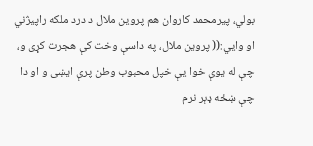بولي، پيرمحمد كاروان هم پروين ملال د درد ملكه راپيژني او وايي:(( پروين ملال، په داسې وخت كې هجرت كړى و، چې له يوې خوا يې خپل محبوب وطن پرې ايښى و او دا چې ښځه ډېر نرم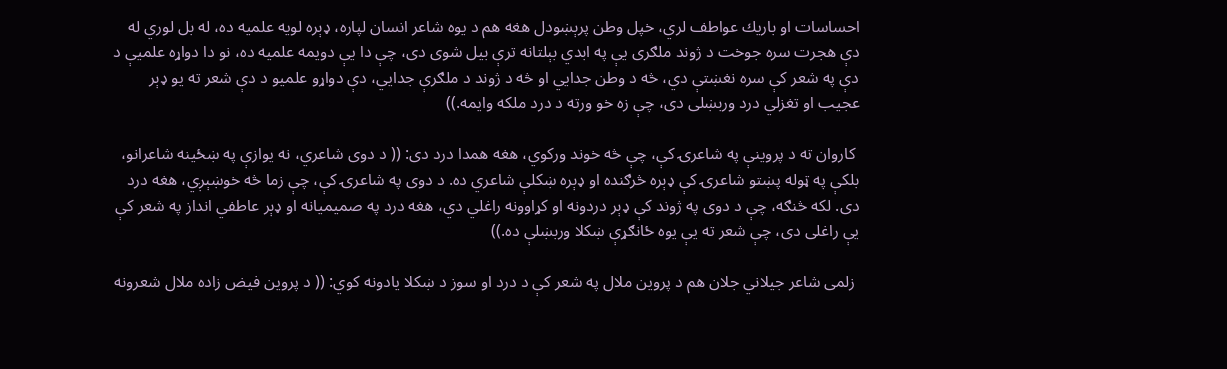احساسات او باريك عواطف لري، خپل وطن پرېښودل هغه هم د يوه شاعر انسان لپاره، ډېره لويه علميه ده، له بل لوري له دې هجرت سره جوخت د ژوند ملګرى يې په ابدي بېلتانه ترې بيل شوى دى، چې دا يې دويمه علميه ده، نو دا دواړه علميې د دې په شعر كې سره نغښتې دي، څه د وطن جدايي او څه د ژوند د ملګرې جدايي، دې دواړو علميو د دې شعر ته يو ډېر عجيب او تغزلي درد وربښلى دى، چې زه خو ورته د درد ملكه وايمه.))

 كاروان ته د پروينې په شاعرۍ كې، چې څه خوند وركوي، هغه همدا درد دى: (( د دوى شاعري، نه يوازې په ښځينه شاعرانو، بلكې په ټوله پښتو شاعرۍ كې ډېره څرګنده او ډېره ښكلې شاعري ده. د دوى په شاعرۍ كې، چې زما څه خوښېږي، هغه درد دى. لكه څنګه، چې د دوى په ژوند كې ډېر دردونه او كړاوونه راغلي دي، هغه درد په صميميانه او ډېر عاطفي انداز په شعر كې يې راغلى دى، چې شعر ته يې يوه ځانګړې ښكلا وربښلې ده.))

 زلمى شاعر جيلاني جلان هم د پروين ملال په شعر كې د درد او سوز د ښكلا يادونه كوي: (( د پروين فيض زاده ملال شعرونه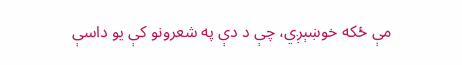مې ځكه خوښېږي، چې د دې په شعرونو كې يو داسې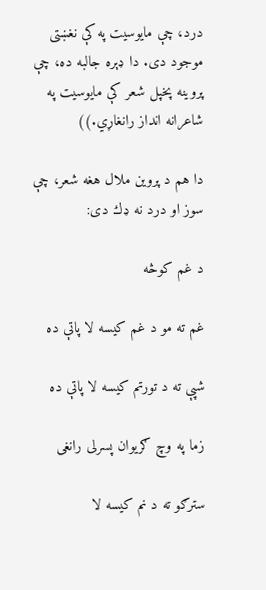درد، چې مايوسيت په كې نغښتى موجود دى. دا ډېره جالبه ده، چې پروينه پخپل شعر كې مايوسيت په شاعرانه انداز رانغاړي.))

دا هم د پروين ملال هغه شعر، چې سوز او درد نه ډك دى:

د غم كوڅه

غم ته مو د غم كيسه لا پاتې ده

شپې ته د تورتم كيسه لا پاتې ده

زما په وچ ګريوان پسرلى رانغى

سترګو ته د نم كيسه لا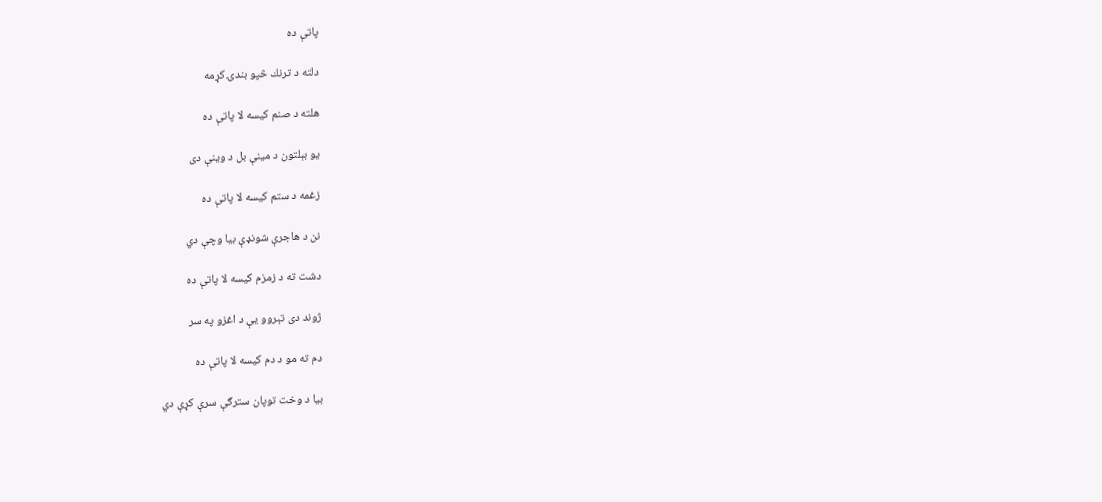پاتې ده

دلته د ترنك څپو بندۍ كړمه

هلته د صنم كيسه لا پاتې ده

يو بېلتون د مينې بل د وينې دى

زغمه د ستم كيسه لا پاتې ده

نن د هاجرې شونډې بيا وچې دي

دشت ته د زمزم كيسه لا پاتې ده

ژوند دى تېروو يې د اغزو په سر

دم ته مو د دم كيسه لا پاتې ده

بيا د وخت توپان سترګې سرې كړې دي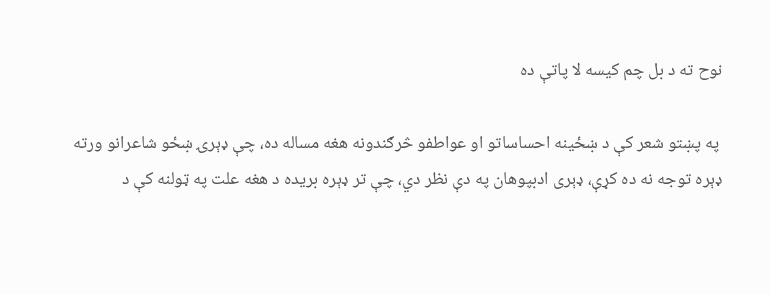نوح ته د بل چم كيسه لا پاتې ده

 په پښتو شعر كې د ښځينه احساساتو او عواطفو څرګندونه هغه مساله ده، چې ډېرۍ ښځو شاعرانو ورته ډېره توجه نه ده كړې، ډېرى ادبپوهان په دې نظر دي، چې تر ډېره بريده د هغه علت په ټولنه كې د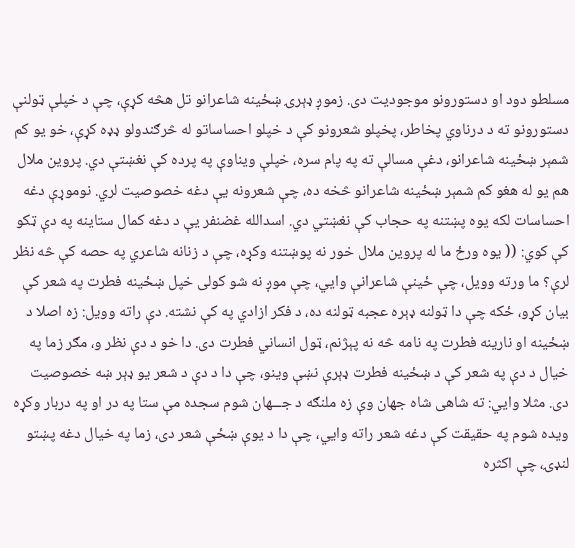مسلطو دود او دستورونو موجوديت دى. زموږ ډېرۍ ښځينه شاعرانو تل هڅه كړې، چې د خپلې ټولنې دستورونو ته د درناوي پخاطر، پخپلو شعرونو كې د خپلو احساساتو له څرګندولو ډډه كړې، خو يو كم شمېر ښځينه شاعرانو، دغې مسالې ته په پام سره، خپلې ويناوې په پرده كې نغښتې دي. پروين ملال هم يو له هغو كم شمېر ښځينه شاعرانو څخه ده، چې شعرونه يې دغه خصوصيت لري. نوموړې دغه احساسات لكه يوه پښتنه په حجاب كې نغښتي دي. اسدالله غضنفر يې د دغه كمال ستاينه په دې ټكو كې كوي: (( يوه ورځ ما له پروين ملال خور نه پوښتنه وكړه، چې د زنانه شاعري په حصه كې څه نظر لرې؟ ما ورته وويل، چې ځينې شاعرانې وايي، چې موږ نه شو كولى خپل ښځينه فطرت په شعر كې بيان كړو، ځكه چې دا ټولنه ډېره عجبه ټولنه ده، د فكر ازادي په كې نشته. دې راته وويل: زه اصلا د ښځينه او نارينه فطرت په نامه څه نه پېژنم، ټول انساني فطرت دى. دا خو د دې نظر و، مګر زما په خيال د دې په شعر كې د ښځينه فطرت ډېرې نښې وينو، چې دا د دې د شعر يو ډېر ښه خصوصيت دى. مثلا وايي: ته شاهى شاه جهان وې زه ملنګه د جـــهان شوم سجده مې ستا په در او په دربار وكړه ويده شوم په حقيقت كې دغه شعر راته وايي، چې دا د يوې ښځې شعر دى، زما په خيال دغه پښتو لنډۍ، چې اكثره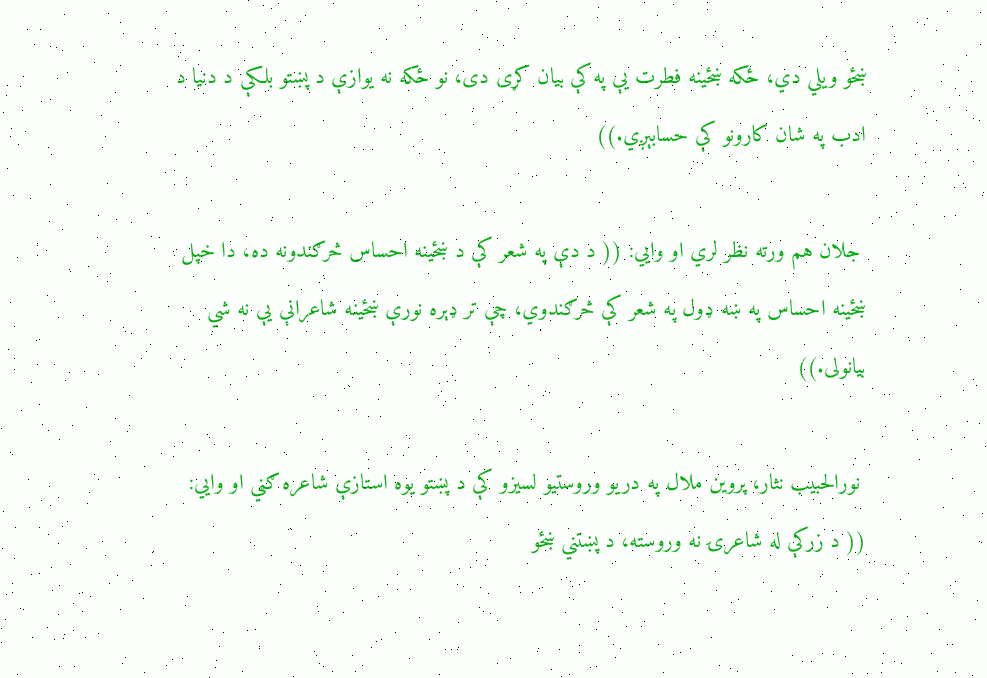ښځو ويلي دي، ځكه ښځينه فطرت يې په كې بيان كړى دى، نو ځكه نه يوازې د پښتو بلكې د دنيا د ادب په شان كارونو كې حسابېږي.))

 جلان هم ورته نظر لري او وايي: (( د دې په شعر كې د ښځينه احساس څرګندونه ده، دا خپل ښځينه احساس په ښه ډول په شعر كې څرګندوي، چې تر ډېره نورې ښځينه شاعرانې يې نه شي بيانولى.))

 نورالحبيب نثار، پروين ملال په دريو وروستيو لسيزو كې د پښتو يوه استازې شاعره ګڼي او وايي: (( د زركې له شاعرۍ نه وروسته، د پښتني ښځو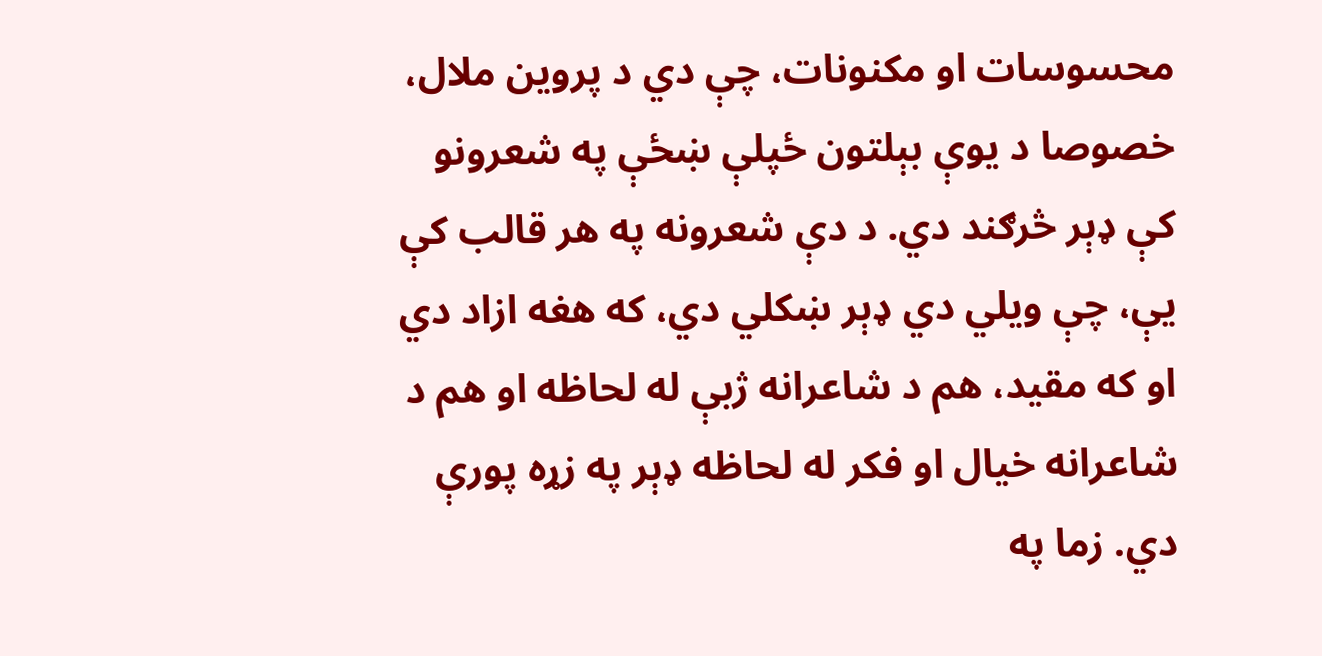محسوسات او مكنونات، چې دي د پروين ملال، خصوصا د يوې بېلتون ځپلې ښځې په شعرونو كې ډېر څرګند دي. د دې شعرونه په هر قالب كې يې، چې ويلي دي ډېر ښكلي دي، كه هغه ازاد دي او كه مقيد، هم د شاعرانه ژبې له لحاظه او هم د شاعرانه خيال او فكر له لحاظه ډېر په زړه پورې دي. زما په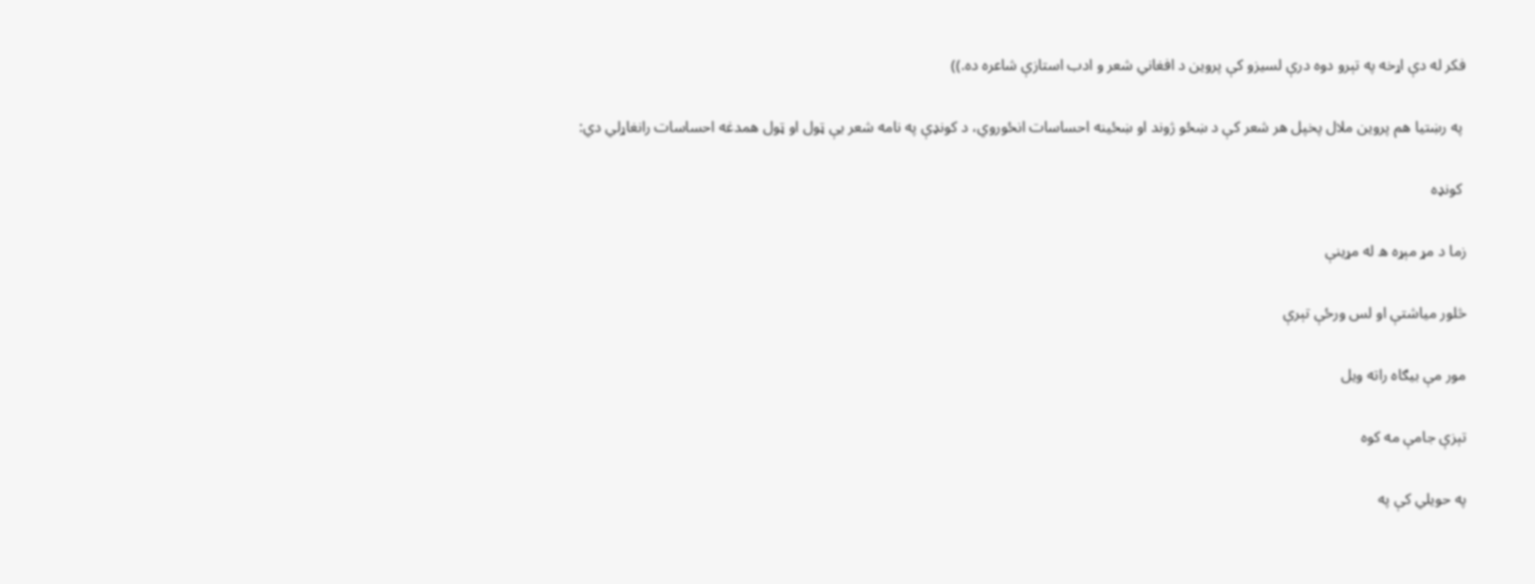فكر له دې اړخه په تېرو دوه درې لسيزو كې پروين د افغاني شعر و ادب استازې شاعره ده.))

 په رښتيا هم پروين ملال پخپل هر شعر كې د ښځو ژوند او ښځينه احساسات انځوروي، د كونډې په نامه شعر يې ټول او ټول همدغه احساسات رانغاړلي دي:

 كونډه

زما د مړ مېړه ه له مړينې

څلور مياشتې او لس ورځې تېرې

مور مې بيګاه راته ويل

تېزې جامې مه كوه

په حويلي كې په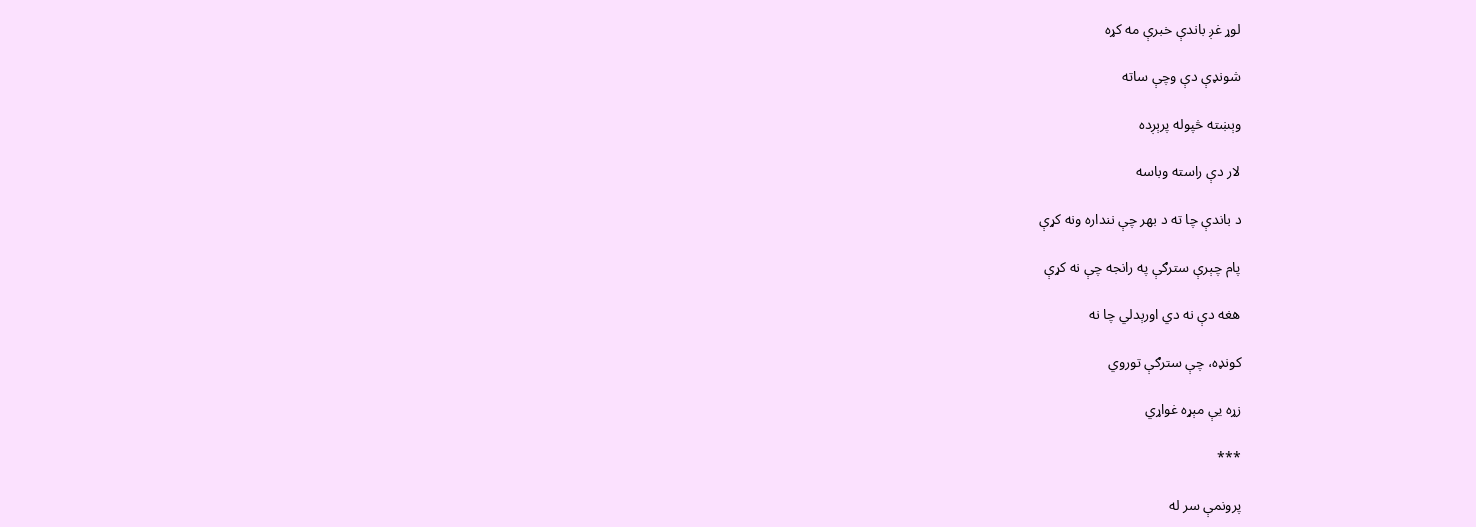لوړ غږ باندې خبرې مه كړه

شونډې دې وچې ساته

وېښته څپوله پرېږده

لار دې راسته وباسه

د باندې چا ته د بهر چې ننداره ونه كړې

پام چېرې سترګې په رانجه چې نه كړې

هغه دې نه دي اورېدلي چا نه

كونډه، چې سترګې توروي

زړه يې مېړه غواړي

***

پرونمې سر له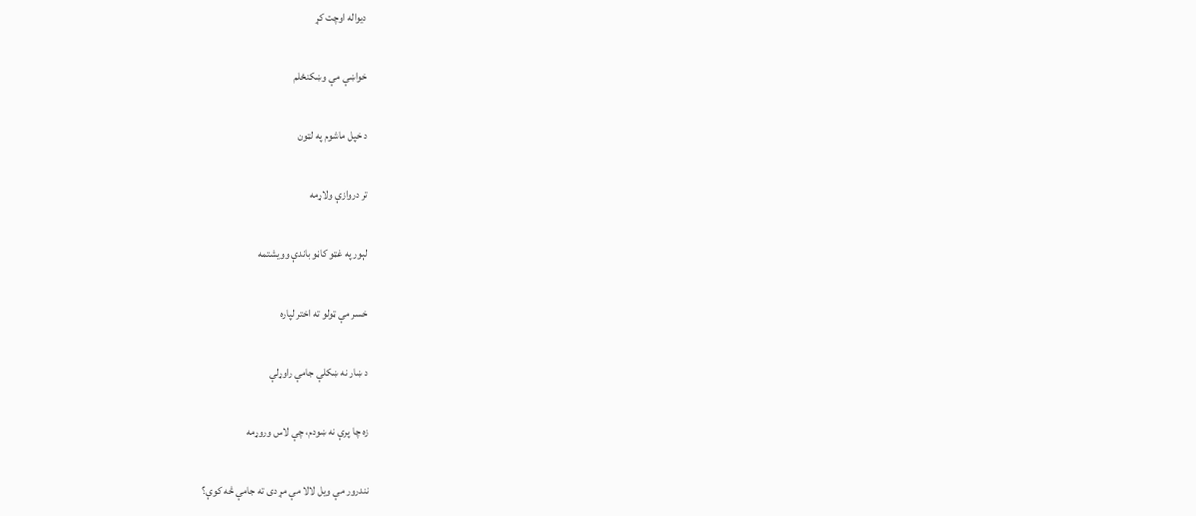ديواله اوچت كړ

خواښې مې وښكنځلم

د خپل ماشوم په لټون

تر دروازې ولاړمه

لېور په غټو كاڼو باندې وويشتمه

خسر مې ټولو ته اختر لپاره

د ښار نه ښكلې جامې راوړلې

زه چا پرې نه ښودم، چې لاس وروړمه

نندرور مې ويل لالا مې مړ دى ته جامې څه كوې؟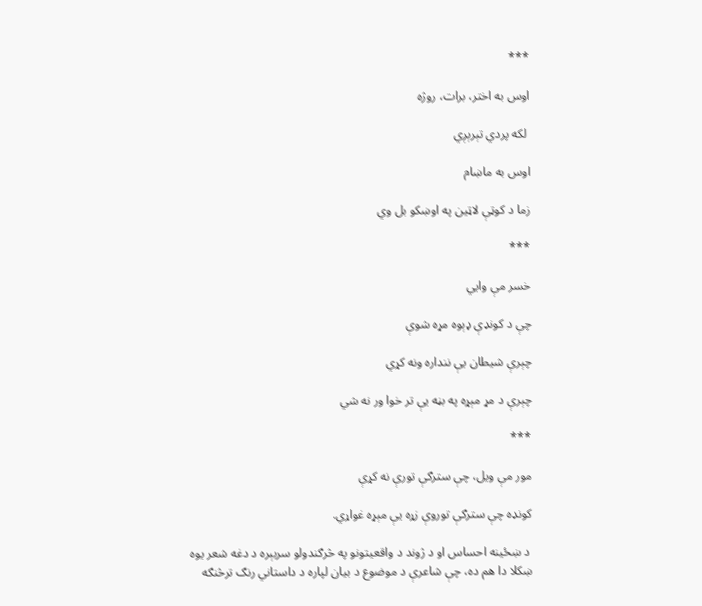***

اوس به اختر، برات، روژه

 لكه پردي تېرېږي

اوس به ماښام

زما د كوټې لاټين په اوښكو بل وي

***

خسر مې وايي

چې د كونډې ډېوه مړه شوې

چېرې شيطان يې ننداره ونه كړي

چېرې د مړ مېړه په بڼه يې تر خوا ور نه شي

***

مور مې ويل، چې سترګې تورې نه كړې

كونډه چې سترګې توروې زړه يې مېړه غواړي.

 د ښځينه احساس او د ژوند د واقعيتونو په څرګندولو سربېره د دغه شعر يوه ښكلا دا هم ده، چې شاعرې د موضوع د بيان لپاره د داستاني رنګ ترڅنګه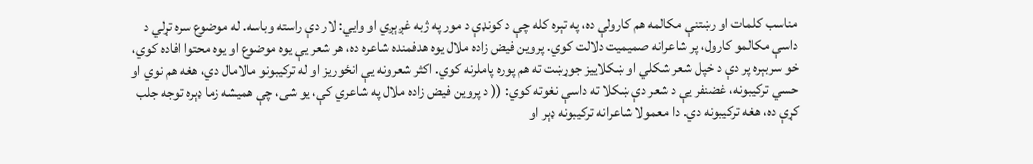مناسب كلمات او رښتنې مكالمه هم كارولې ده، په تېره كله چې د كونډې د مور په ژبه غږېږي او وايي: لار دې راسته وباسه. له موضوع سره تړلي د داسې مكالمو كارول، پر شاعرانه صميميت دلالت كوي. پروين فيض زاده ملال يوه هدفمنده شاعره ده، هر شعر يې يوه موضوع او يوه محتوا افاده كوي، خو سربېره پر دې د خپل شعر شكلي او ښكلاييز جوړښت ته هم پوره پاملرنه كوي. اكثر شعرونه يې انځوريز او له تركيبونو مالامال دي، هغه هم نوي او حسي تركيبونه، غضنفر يې د شعر دې ښكلا ته داسې نغوته كوي: (( د پروين فيض زاده ملال په شاعري كې، يو شى، چې هميشه زما ډېره توجه جلب كړې ده، هغه تركيبونه دي. دا معمولا شاعرانه تركيبونه ډېر او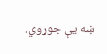ښه يې جوړوي.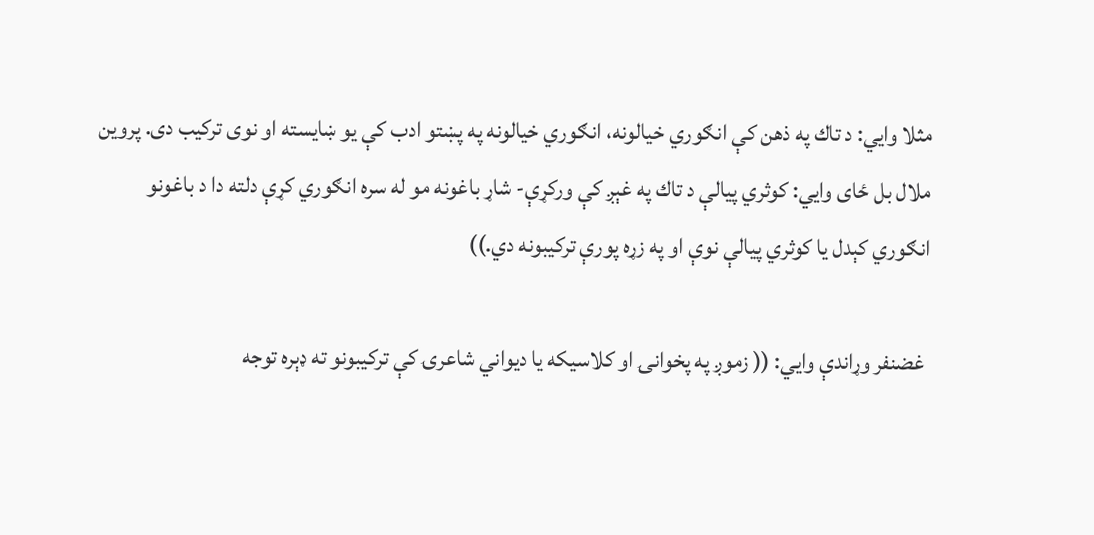مثلا وايي: د تاك په ذهن كې انګوري خيالونه، انګوري خيالونه په پښتو ادب كې يو ښايسته او نوى تركيب دى. پروين ملال بل ځاى وايي: كوثري پيالې د تاك په غېږ كې وركړې- شاړ باغونه مو له سره انګوري كړې دلته دا د باغونو انګوري كېدل يا كوثري پيالې نوې او په زړه پورې تركيبونه دي.))

 غضنفر وړاندې وايي: (( زموږ په پخوانۍ او كلاسيكه يا ديواني شاعرۍ كې تركيبونو ته ډېره توجه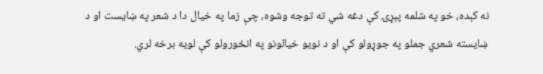نه كېده، خو په شلمه پېړۍ كې دغه شي ته توجه وشوه، چې زما په خيال دا د شعر په ښايست او د ښايسته شعري جملو په جوړولو كې او د نويو خيالونو په انځورولو كې لويه برخه لري.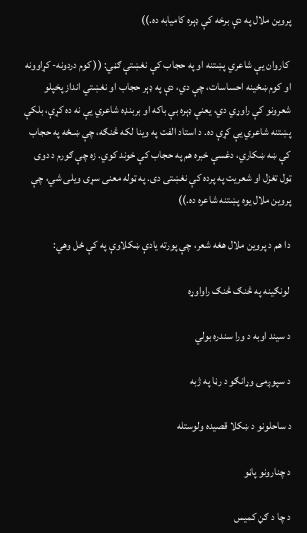پروين ملال په دې برخه كې ډېره كاميابه ده.))

 كاروان يې شاعري پښتنه او په حجاب كې نغښتې ګڼي: (( كوم دردونه- كړاوونه او كوم ښځينه احساسات، چې دي، دې په ډېر حجاب او نغښتي انداز پخپلو شعرونو كې راوړي دي، يعنې ډېره بې باكه او بربنډه شاعري يې نه ده كړې، بلكې پښتنه شاعري يې كړې ده. د استاد الفت په وينا لكه څنګه، چې ښـځه په حجاب كې ښه ښكاري، دغسې خبره هم په حجاب كې خوند كوي. زه چې ګورم د دوى ټول تغزل او شعريت په پرده كې نغښتى دى. په ټوله معنى سړى ويلى شي، چې پروين ملال يوه پښتنه شاعره ده.))

دا هم د پروين ملال هغه شعر، چې پورته يادې ښكلاوې په كې ځل وهي:

 لونګينه په څنګ څنګ راواوړه

د سيند اوبه د ورا سندره بولي

د سپوږمۍ وړانګو د رڼا په ژبه

د ساحلونو د ښكلا قصيده ولوستله

د چنارونو پاڼو

د چا د ګڼ كميس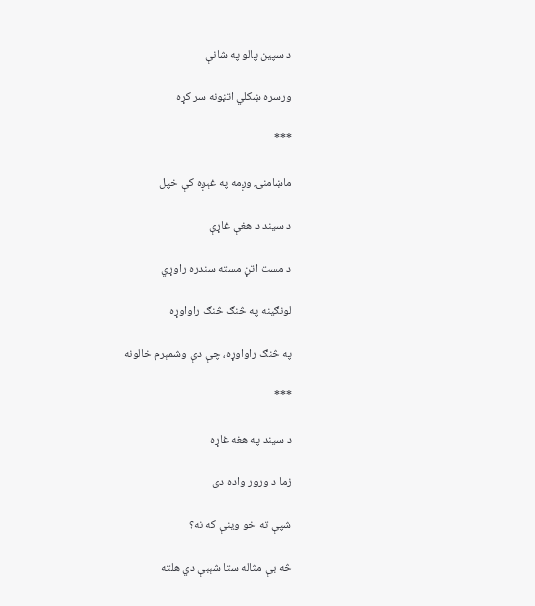د سپين پالو په شانې

ورسره ښكلي اتڼونه سر كړه

***

ماښامنۍ وږمه په غېږه كې خپل

د سيند د هغې غاړې

د مست اتڼ مسته سندره راوړي

لونګينه په څنګ څنګ راواوړه

په څنګ راواوړه، چې دې وشمېرم خالونه

***

د سيند په هغه غاړه

زما د ورور واده دى

شپې ته خو وينې كه نه؟

څه بې مثاله ستا شېبې دي هلته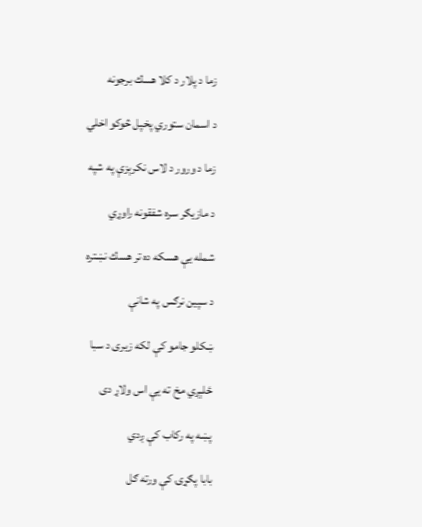زما د پلار د كلا هسك برجونه

د اسمان ستوري پخپل څوكو اخلي

زما د ورور د لاس نكرېزې په شپه

د مازيګر سره شفقونه راوړي

شمله يې هسكه ده تر هسك نښتره

د سپين نرګس په شانې

ښكلو جامو كې لكه زيرى د سبا

ځلېږي مخ ته يې اس ولاړ دى

پښه په ركاب كې ږدي

بابا پګړۍ كې ورته ګل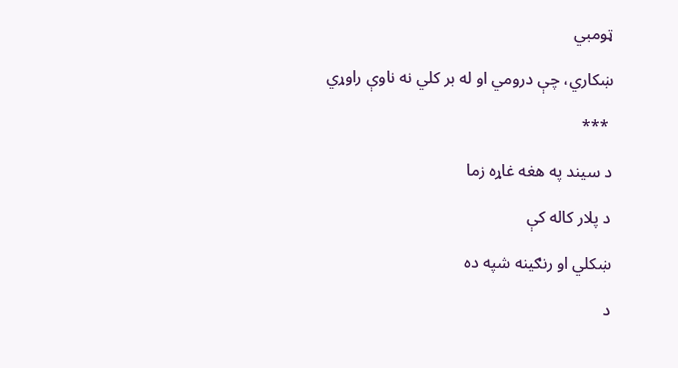ټومبي

ښكاري، چې درومي او له بر كلي نه ناوې راوړي

 ***

د سيند په هغه غاړه زما

د پلار كاله كې

ښكلي او رنګينه شپه ده

د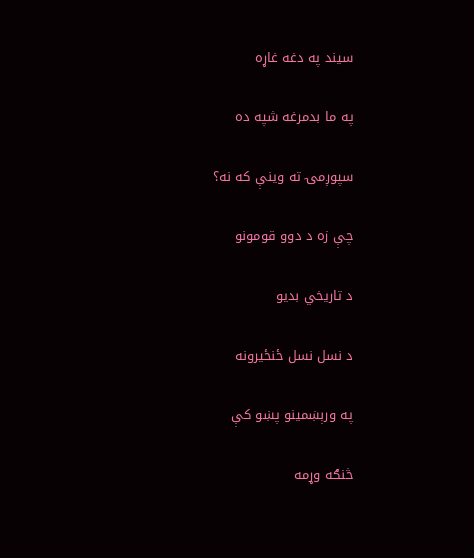سيند په دغه غاړه

په ما بدمرغه شپه ده

سپوږمۍ ته وينې كه نه؟

چې زه د دوو قومونو

د تاريخي بديو

د نسل نسل ځنځيرونه

په ورېښمينو پښو كې

څنګه وړمه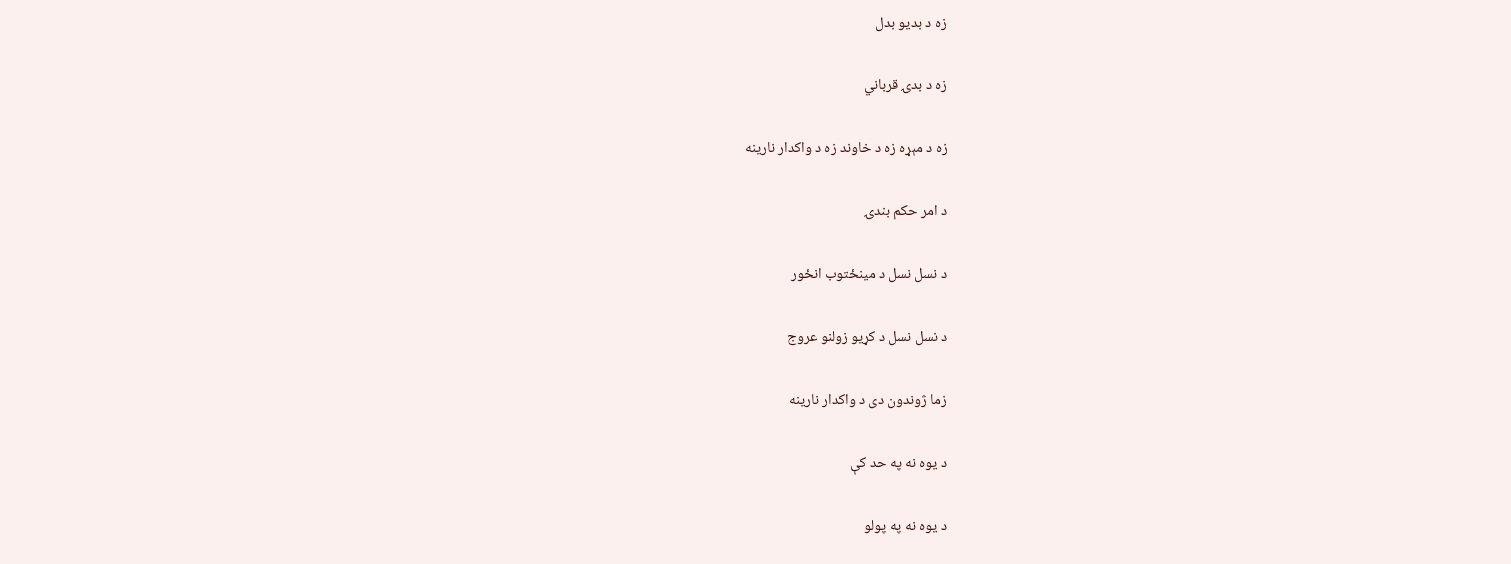زه د بديو بدل

زه د بدۍ قرباني

زه د مېړه زه د خاوند زه د واكدار نارينه

د امر حكم بندۍ

د نسل نسل د مينځتوب انځور

د نسل نسل د كړيو زولنو عروج

زما ژوندون دى د واكدار نارينه

د يوه نه په حد كې

د يوه نه په پولو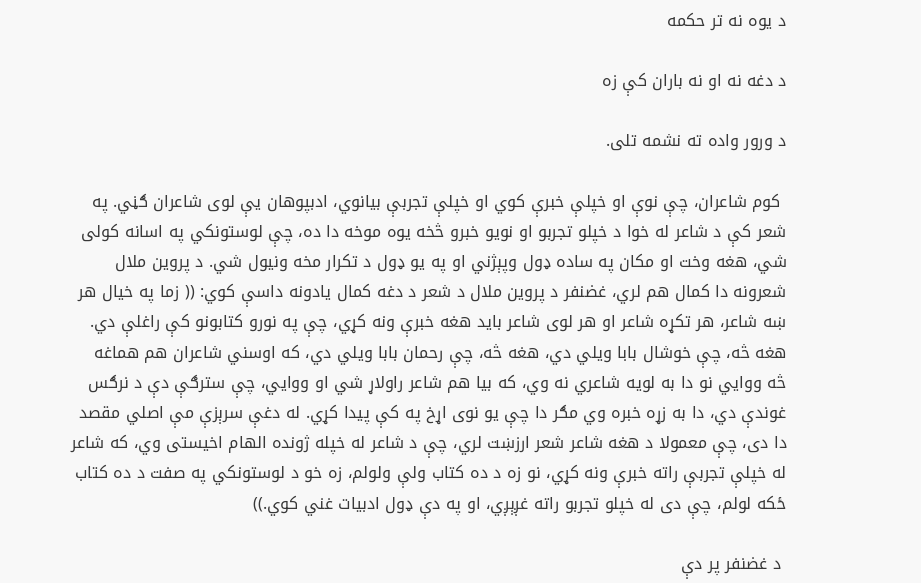د يوه نه تر حكمه

د دغه نه او نه باران كې زه

د ورور واده ته نشمه تلى.

 كوم شاعران، چې نوې او خپلې خبرې كوي او خپلې تجربې بيانوي، ادبپوهان يې لوى شاعران ګڼي. په شعر كې د شاعر له خوا د خپلو تجربو او نويو خبرو څخه يوه موخه دا ده، چې لوستونكي په اسانه كولى شي، هغه وخت او مكان په ساده ډول وپېژني او په يو ډول د تكرار مخه ونيول شي. د پروين ملال شعرونه دا كمال هم لري، غضنفر د پروين ملال د شعر د دغه كمال يادونه داسې كوي: (( زما په خيال هر ښه شاعر، هر تكړه شاعر او هر لوى شاعر بايد هغه خبرې ونه كړي، چې په نورو كتابونو كې راغلې دي. هغه څه، چې خوشال بابا ويلي دي، هغه څه، چې رحمان بابا ويلي دي، كه اوسني شاعران هم هماغه څه ووايي نو دا به لويه شاعري نه وي، كه بيا هم شاعر راولاړ شي او ووايي، چې سترګې دې د نرګس غوندې دي، دا به زړه خبره وي مګر دا چې يو نوى اړخ په كې پيدا كړي. له دغې سرېزې مې اصلي مقصد دا دى، چې معمولا د هغه شاعر شعر ارزښت لري، چې د شاعر له خپله ژونده الهام اخيستى وي، كه شاعر له خپلې تجربې راته خبرې ونه كړي، نو زه د ده كتاب ولې ولولم، زه خو د لوستونكي په صفت د ده كتاب ځكه لولم، چې دى له خپلو تجربو راته غږېږي، او په دې ډول ادبيات غني كوي.))

 د غضنفر پر دې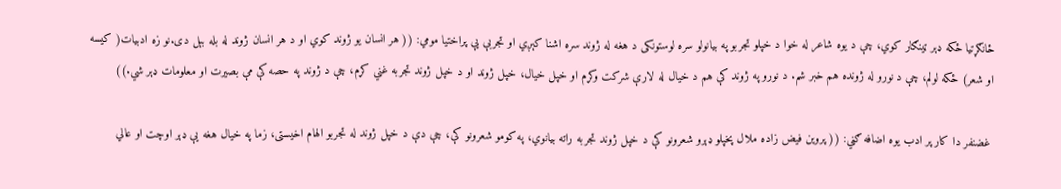ځانګړتيا ځكه ډېر ټينګار كوي، چې د يوه شاعر له خوا د خپلو تجربو په بيانولو سره لوستونكى د هغه له ژوند سره اشنا كېږي او تجربې يې پراختيا مومي: (( هر انسان يو ژوند كوي او د هر انسان ژوند له بله بېل دى.نو زه ادبيات( كيسه او شعر) ځكه لولم، چې د نورو له ژونده هم خبر شم. د نورو په ژوند كې هم د خيال له لارې شركت وكړم او خپل خيال، خپل ژوند او د خپل ژوند تجربه غني كړم، چې د ژوند په حصه كې مې بصيرت او معلومات ډېر شي.))

 غضنفر دا كار پر ادب يوه اضافه ګڼي: (( پروين فيض زاده ملال پخپلو ډېرو شعرونو كې د خپل ژوند تجربه راته بيانوي، په كومو شعرونو كې، چې دې د خپل ژوند له تجربو الهام اخيستى، زما په خيال هغه يې ډېر اوچت او عالي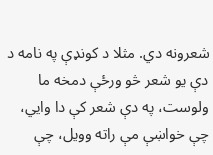شعرونه دي. مثلا د كونډې په نامه د دې يو شعر څو ورځې دمخه ما ولوست، په دې شعر كې دا وايي، چې خواښې مې راته وويل، چې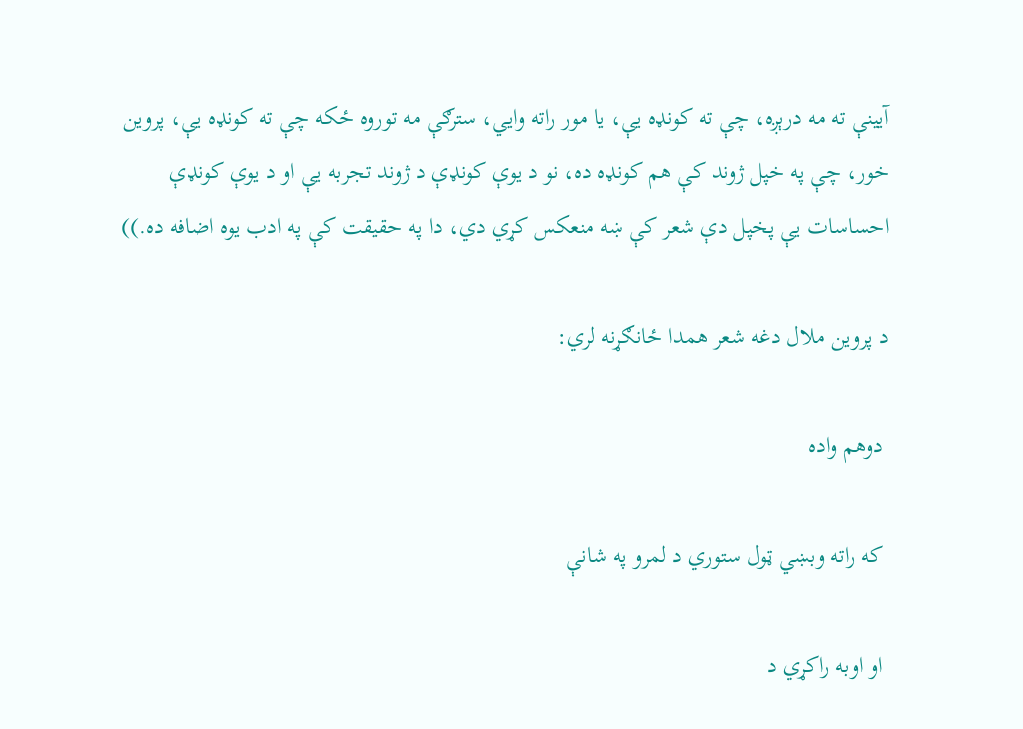آيينې ته مه درېږه، چې ته كونډه يې، يا مور راته وايي، سترګې مه توروه ځكه چې ته كونډه يې، پروين خور، چې په خپل ژوند كې هم كونډه ده، نو د يوې كونډې د ژوند تجربه يې او د يوې كونډې احساسات يې پخپل دې شعر كې ښه منعكس كړي دي، دا په حقيقت كې په ادب يوه اضافه ده.))

د پروين ملال دغه شعر همدا ځانګړنه لري:

 دوهم واده

 كه راته وبښي ټول ستوري د لمرو په شانې

 او اوبه راكړي د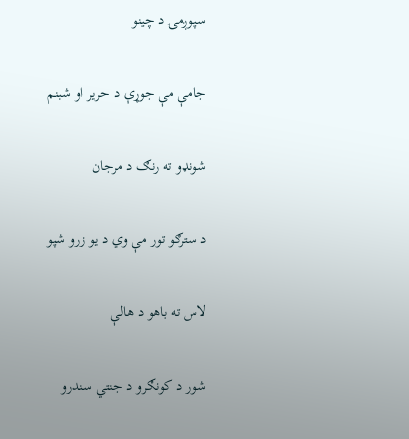سپوږمۍ د چينو

جامې مې جوړې د حرير او شبنم

شونډو ته رنګ د مرجان

د سترګو تور مې وي د يو زرو شپو

لاس ته باهو د هالې

شور د كونګرو د جنتي سندرو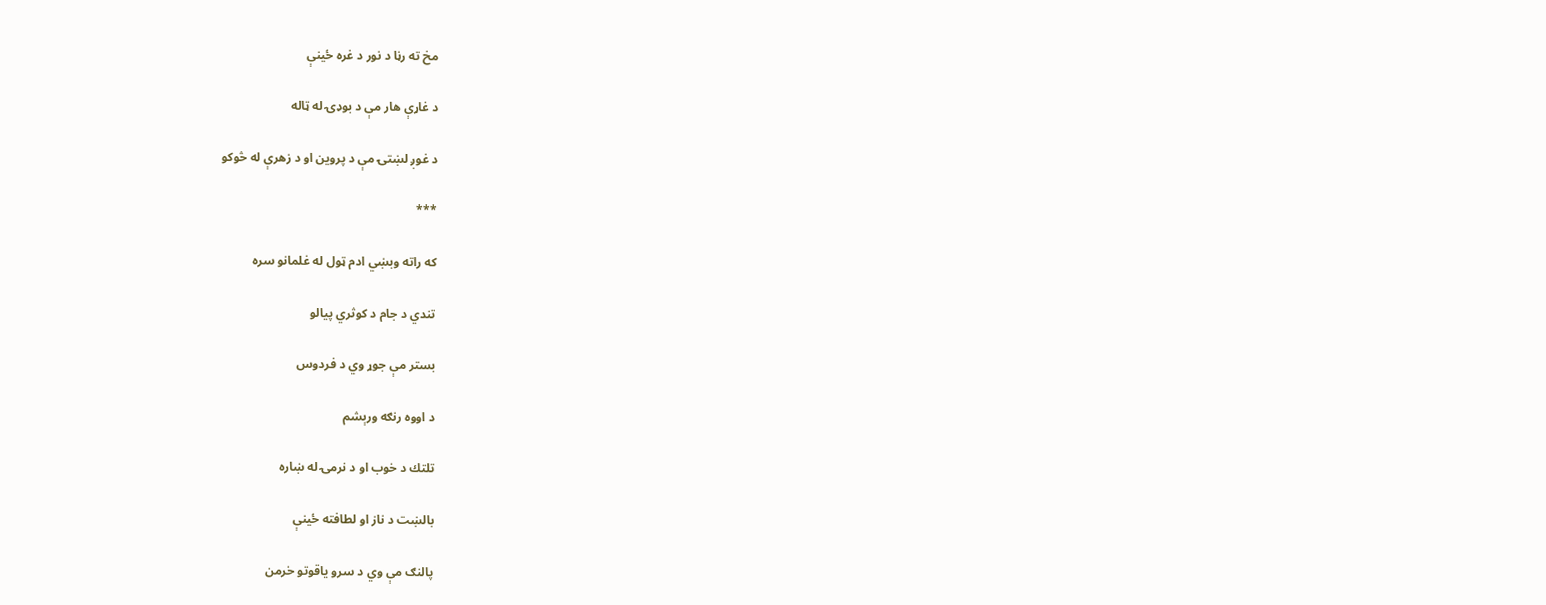مخ ته رڼا د نور د غره ځينې

د غاړې هار مې د بوډۍ له ټاله

د غوږ لښتۍ مې د پروين او د زهرې له څوكو

***

كه راته وبښي ادم ټول له غلمانو سره

تندي د جام د كوثري پيالو

بستر مې جوړ وي د فردوس

د اووه رنګه ورېشم

تلتك د خوب او د نرمۍ له ښاره

بالښت د ناز او لطافته ځينې

پالنګ مې وي د سرو ياقوتو خرمن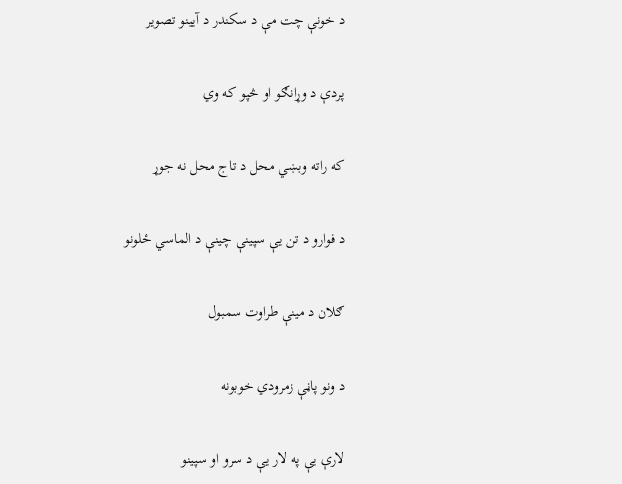د خونې چت مې د سكندر د آيينو تصوير

پردې د وړانګو او څپو كه وي

كه راته وبښي محل د تاج محل نه جوړ

د فوارو د تن يې سپينې چينې د الماسي ځلونو

ګلان د مينې طراوت سمبول

د ونو پاڼې زمرودي خوبونه

لارې يې په لار يې د سرو او سپينو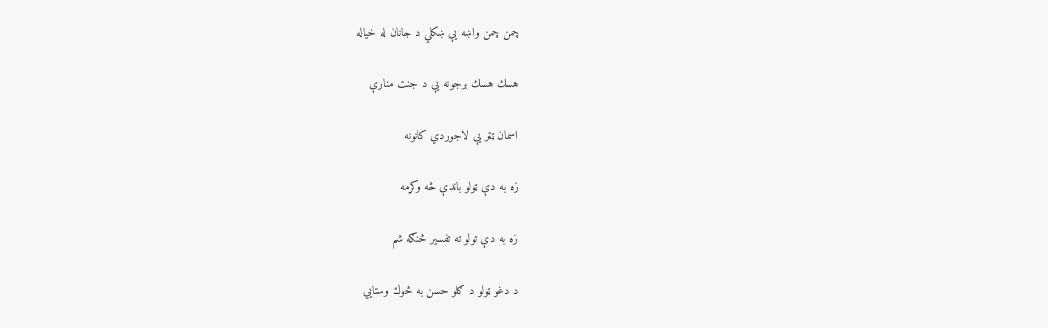چمن چمن واښه يې ښكلي د جانان له خياله

هسك هسك برجونه يې د جنت منارې

اسمان ټټر يې لاجوردي كانونه

زه به دې ټولو باندې څه وكړمه

زه به دې تولو ته تفسير څنګه شم

د دغو ټولو د ګلو حسن به څوك وستايي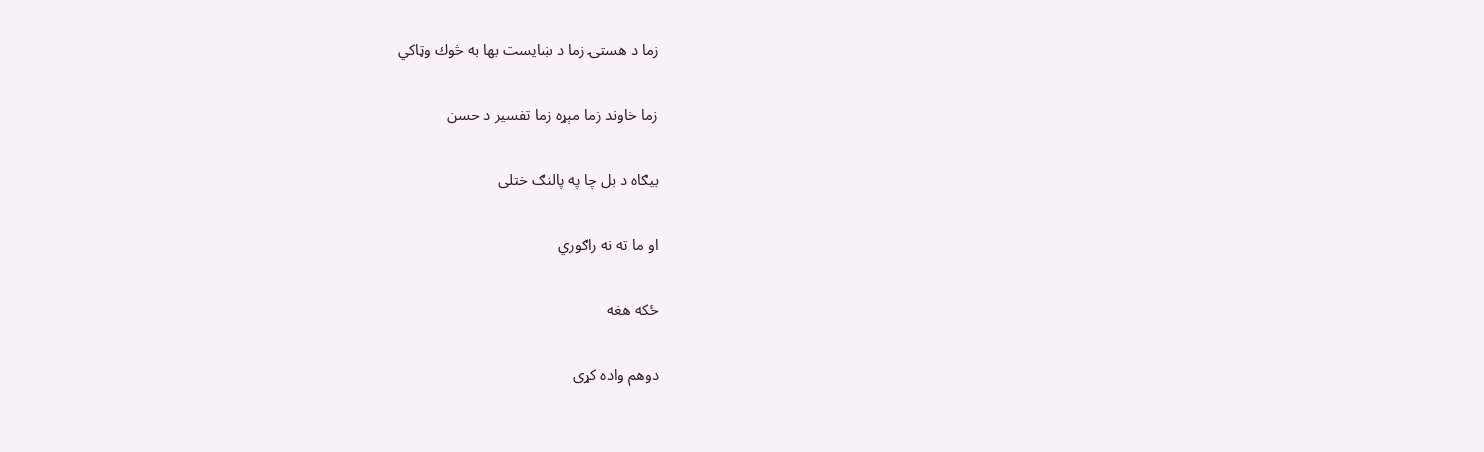زما د هستۍ زما د ښايست بها به څوك وټاكي

زما خاوند زما مېړه زما تفسير د حسن

بيګاه د بل چا په پالنګ ختلى

او ما ته نه راګوري

ځكه هغه

دوهم واده كړى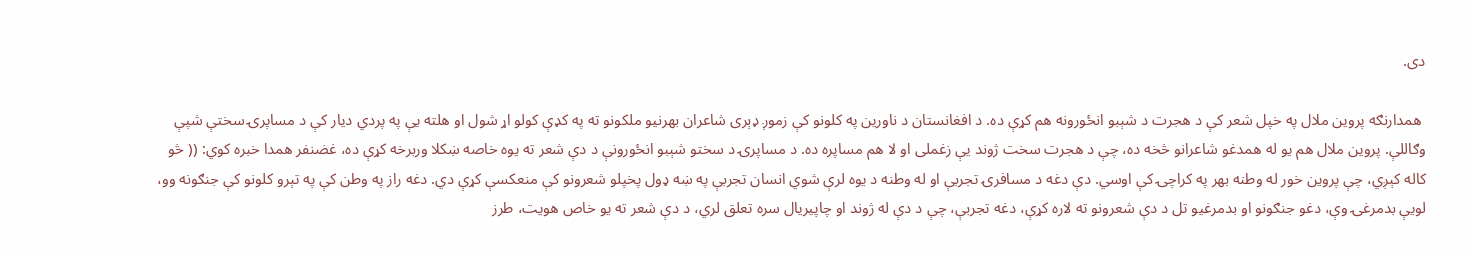دى.

 همدارنګه پروين ملال په خپل شعر كې د هجرت د شېبو انځورونه هم كړې ده. د افغانستان د ناورين په كلونو كې زموږ ډېرى شاعران بهرنيو ملكونو ته په كډې كولو اړ شول او هلته يې په پردي ديار كې د مساپرۍ سختې شپې وګاللې. پروين ملال هم يو له همدغو شاعرانو څخه ده، چې د هجرت سخت ژوند يې زغملى او لا هم مساپره ده. د مساپرۍ د سختو شېبو انځورونې د دې شعر ته يوه خاصه ښكلا وربرخه كړې ده، غضنفر همدا خبره كوي: (( څو كاله كېږي، چې پروين خور له وطنه بهر په كراچۍ كې اوسي. دې دغه د مسافرۍ تجربې او له وطنه د يوه لرې شوي انسان تجربې په ښه ډول پخپلو شعرونو كې منعكسې كړې دي. دغه راز په وطن كې په تېرو كلونو كې جنګونه وو، لويې بدمرغۍ وې، دغو جنګونو او بدمرغيو تل د دې شعرونو ته لاره كړې، دغه تجربې، چې د دې له ژوند او چاپيريال سره تعلق لري، د دې شعر ته يو خاص هويت، طرز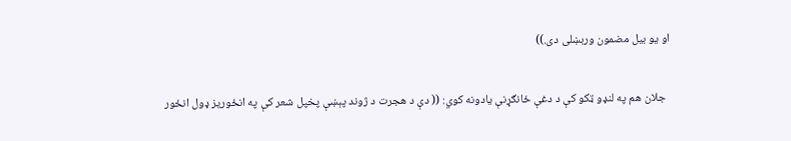او يو بيل مضمون وربښلى دى.))

  جلان هم په لنډو ټكو كې د دغې ځانګړنې يادونه كوي: (( دې د هجرت د ژوند پېښې پخپل شعر كې په انځوريز ډول انځور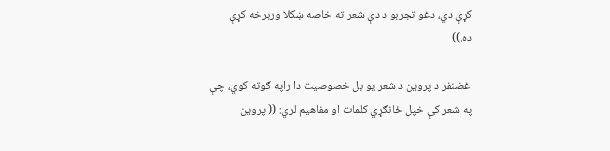كړې دي، دغو تجربو د دې شعر ته خاصه ښكلا وربرخه كړې ده.))

 غضنفر د پروين د شعر يو بل خصوصيت دا راپه ګوته كوي، چې په شعر كې خپل ځانګړي كلمات او مفاهيم لري: (( پروين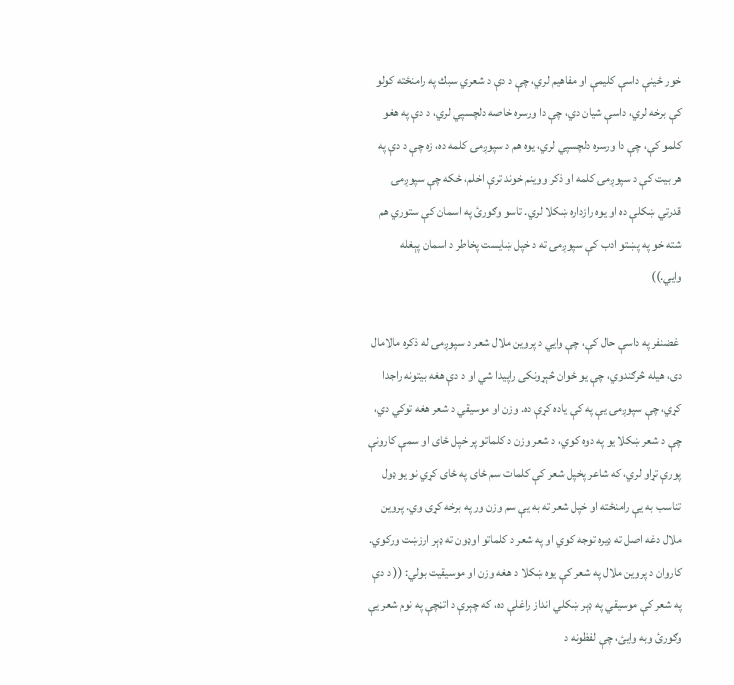خور ځينې داسې كليمې او مفاهيم لري، چې د دې د شعري سبك په رامنځته كولو كې برخه لري، داسې شيان دي، چې دا ورسره خاصه دلچسپي لري، د دې په هغو كلمو كې، چې دا ورسره دلچسپي لري، يوه هم د سپوږمۍ كلمه ده، زه چې د دې په هر بيت كې د سپوږمۍ كلمه او ذكر ووينم خوند ترې اخلم، ځكه چې سپوږمۍ قدرتي ښكلې ده او يوه رازداره ښكلا لري. تاسو وګورئ په اسمان كې ستوري هم شته خو په پښتو ادب كې سپوږمۍ ته د خپل ښايست پخاطر د اسمان پېغله وايي.))

 غضنفر په داسې حال كې، چې وايي د پروين ملال شعر د سپوږمۍ له ذكره مالامال دى، هيله څرګندوي، چې يو ځوان څېړونكى راپيدا شي او د دې هغه بيتونه راجدا كړي، چې سپوږمۍ يې په كې ياده كړې ده. وزن او موسيقي د شعر هغه توكي دي، چې د شعر ښكلا يو په دوه كوي، د شعر وزن د كلماتو پر خپل ځاى او سمې كارونې پورې تړاو لري، كه شاعر پخپل شعر كې كلمات سم ځاى په ځاى كړي نو يو ډول تناسب به يې رامنځته او خپل شعر ته به يې سم وزن ور په برخه كړى وي. پروين ملال دغه اصل ته ډيره توجه كوي او په شعر د كلماتو اوډون ته ډېر ارزښت وركوي. كاروان د پروين ملال په شعر كې يوه ښكلا د هغه وزن او موسيقيت بولي: (( د دې په شعر كې موسيقي په ډېر ښكلي انداز راغلې ده، كه چېرې د اتڼچې په نوم شعر يې وګورئ وبه وايئ، چې لفظونه د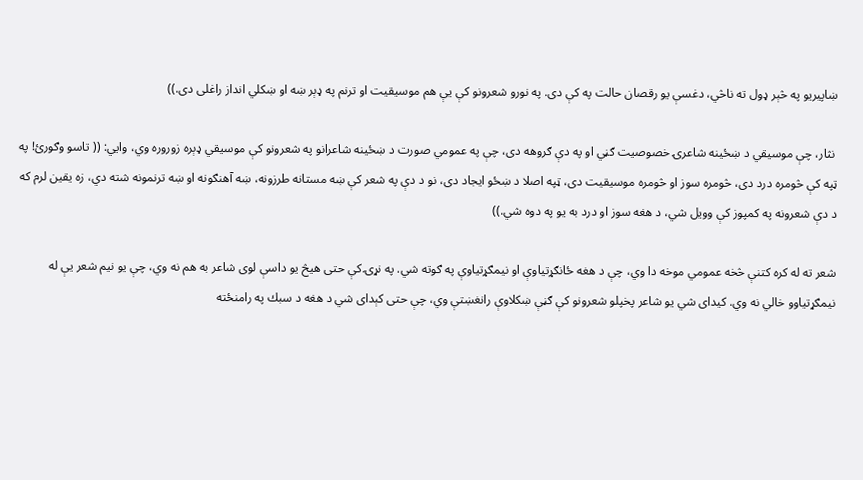ښاپيريو په څېر ډول ته ناڅي، دغسې يو رقصان حالت په كې دى. په نورو شعرونو كې يې هم موسيقيت او ترنم په ډېر ښه او ښكلي انداز راغلى دى.))

 نثار، چې موسيقي د ښځينه شاعرۍ خصوصيت ګڼي او په دې ګروهه دى، چې په عمومي صورت د ښځينه شاعرانو په شعرونو كې موسيقي ډېره زوروره وي، وايي: (( تاسو وګورئ! په ټپه كې څومره درد دى، څومره سوز او څومره موسيقيت دى، ټپه اصلا د ښځو ايجاد دى، نو د دې په شعر كې ښه مستانه طرزونه، ښه آهنګونه او ښه ترنمونه شته دي، زه يقين لرم كه د دې شعرونه په كمپوز كې وويل شي، د هغه سوز او درد به يو په دوه شي.))

شعر ته له كره كتنې څخه عمومي موخه دا وي، چې د هغه ځانګړتياوې او نيمګړتياوې په ګوته شي. په نړۍ كې حتى هيڅ يو داسې لوى شاعر به هم نه وي، چې يو نيم شعر يې له نيمګړتياوو خالي نه وي. كيداى شي يو شاعر پخپلو شعرونو كې ګڼې ښكلاوې رانغښتې وي، چې حتى كېداى شي د هغه د سبك په رامنځته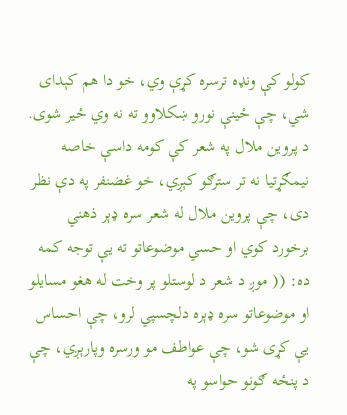كولو كې ونډه ترسره كړې وي، خو دا هم كېداى شي، چې ځينې نورو ښكلاوو ته نه وي ځير شوى. د پروين ملال په شعر كې كومه داسې خاصه نيمګړتيا نه تر سترګو كېږي، خو غضنفر په دې نظر دى، چې پروين ملال له شعر سره ډېر ذهني برخورد كوي او حسي موضوعاتو ته يې توجه كمه ده: (( موږ د شعر د لوستلو پر وخت له هغو مسايلو او موضوعاتو سره ډېره دلچسپي لرو، چې احساس يې كړى شو، چې عواطف مو ورسره وپارېږي، چې د پنځه ګونو حواسو په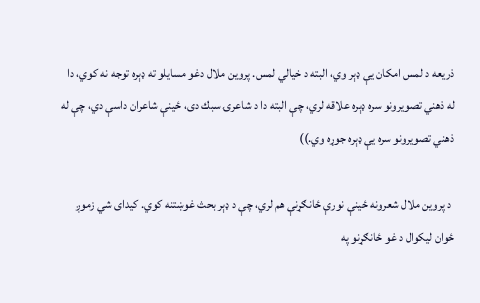ذريعه د لمس امكان يې ډېر وي، البته د خيالي لمس. پروين ملال دغو مسايلو ته ډېره توجه نه كوي، دا له ذهني تصويرونو سره ډېره علاقه لري، چې البته دا د شاعرۍ سبك دى، ځينې شاعران داسې دي، چې له ذهني تصويرونو سره يې ډېره جوړه وي.))

 د پروين ملال شعرونه ځينې نورې ځانګړنې هم لري، چې د ډېر بحث غوښتنه كوي. كيداى شي زموږ ځوان ليكوال د غو ځانګړنو په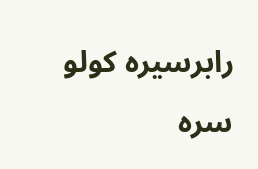رابرسيره كولو سره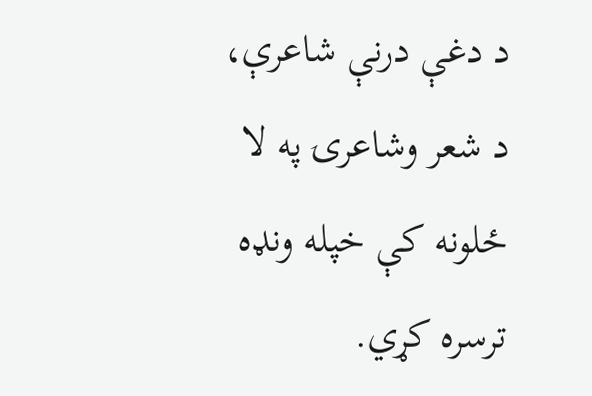د دغې درنې شاعرې، د شعر وشاعرۍ په لا ځلونه كې خپله ونډه ترسره كړي.